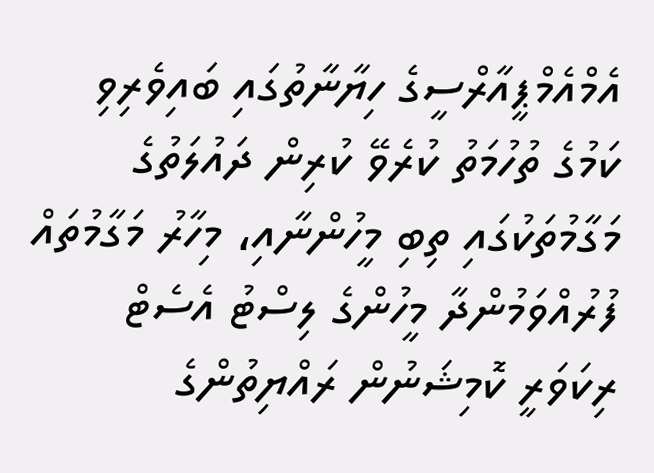އެމްއެމްޕީއާރްސީގެ ހިޔާނާތުގައި ބައިވެރިވި ކަމުގެ ތުހުމަތު ކުރެވޭ ކުރިން ދައުލަތުގެ މަގާމުތަކުގައި ތިބި މީހުންނާއި، މިހާރު މަގާމުތައް ފުރުއްވަމުންދާ މީހުންގެ ލިސްޓު އެސެޓް ރިކަވަރީ ކޮމިޝަނުން ރައްޔިތުންގެ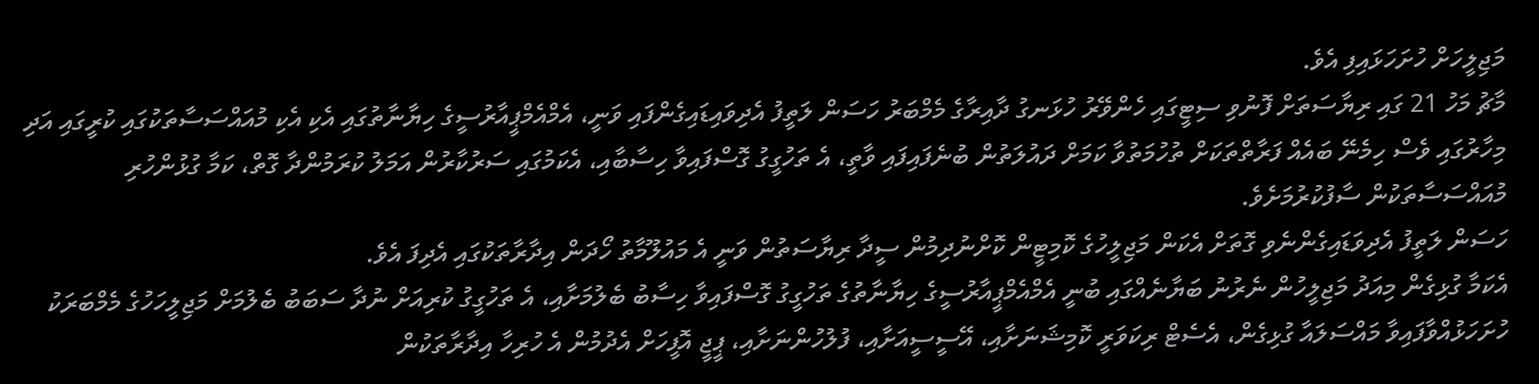މަޖިލީހަށް ހުށަހަޅައިފި އެވެ.
މާޗު މަހު 21 ގައި ރިޔާސަތަށް ފޮނުވި ސިޓީގައި ހެންވޭރު ހުޅަނގު ދާއިރާގެ މެމްބަރު ހަސަން ލަތީފު އެދިވައިޑައިގެންފައި ވަނީ، އެމްއެމްޕީއާރުސީގެ ހިޔާނާތުގައި އެކި އެކި މުއައްސަސާތަކުގައި ކުރީގައި އަދި މިހާރުގައި ވެސް ހިމެނޭ ބައެއް ފަރާތްތަކަށް ތުހުމަތުވާ ކަމަށް ދައުލަތުން ބުނެފައިފައި ވާތީ، އެ ތަހުގީގު ގޮސްފައިވާ ހިސާބާއި، އެކަމުގައި ސަރުކާރުން އަމަލު ކުރަމުންދާ ގޮތް، ކަމާ ގުޅުންހުރި މުއައްސަސާތަކުން ސާފުކުރުމަށެވެ.
ހަސަން ލަތީފު އެދިވަޑައިގެންނެވި ގޮތަށް އެކަން މަޖިލީހުގެ ކޮމިޓީން ކޮށްނުދިމުން ސީދާ ރިޔާސަތުން ވަނީ އެ މައުލޫމާތު ހޯދަން އިދާރާތަކުގައި އެދިފަ އެވެ.
އެކަމާ ގުޅިގެން މިއަދު މަޖިލީހުން ނެރުނު ބަޔާނެއްގައި ބުނީ އެމްއެމްޕީއާރުސީގެ ހިޔާނާތުގެ ތަހުގީގު ގޮސްފައިވާ ހިސާބު ބެލުމަށާއި، އެ ތަހުގީގު ކުރިއަށް ނުދާ ސަބަބު ބެލުމަށް މަޖިލީހަހުގެ މެމްބަރަކު ހުށަހަޅުއްވާފައިވާ މައްސަލައާ ގުޅިގެން، އެސެޓް ރިކަވަރީ ކޮމިޝަނަށާއި، އޭސީސީއަށާއި، ފުލުހުންނަށާއި، ޕީޖީ އޮފީހަށް އެދުމުން އެ ހުރިހާ އިދާރާތަކުން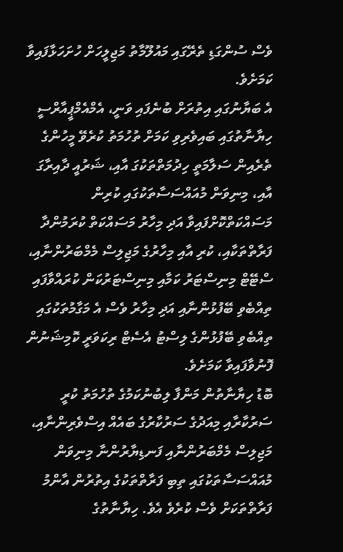ވެސް ސުންގަޑި ތެރޭގައި މައުލޫމާތު މަޖިލީހަށް ހުށަހަޅާފައިވާ ކަމަށެވެ.
އެ ބަޔާނުގައި އިތުރަށް ބުނެފައި ވަނީ، އެމްއެމްޕީއާރްސީ ހިޔާނާތުގައި ބައިވެރިވި ކަމަށް ތުހުމަތު ކުރެވޭ މީހުންގެ ތެރެއިން ސަލާމަތީ ހިދުމަތްތަކުގަ އާއި، ޝަރުއީ ދާއިރާގަ އާއި، މިނިވަން މުއައްސަސާތަކުގައި ކުރިން މަސައްކަތްކޮށްފައިވާ އަދި މިހާރު މަސައްކަތް ކުރަމުންދާ ފަރާތްތަކާއި، ކުރި އާއި މިހާރުގެ މަޖިލިސް މެމްބަރުންނާއި، ސްޓޭޓް މިނިސްޓަރު ކަމާއި މިނިސްޓަރުކަން ކުރައްވާފައި ތިއްބެވި ބޭފުޅުންނާއި އަދި މިހާރު ވެސް އެ މަގާމުތަކުގައި ތިއްބެވި ބޭފުޅުންގެ ލިސްޓު އެސެޓް ރިކަވަރީ ކޮމިޝަނުން ފޮނުވާފައިވާ ކަމަށެވެ.
ބޮޑު ހިޔާނާތުން މަންފާ ލިބުނުކަމުގެ ތުހުމަތު ކުރީ ސަރުކާރާއި މިއަދުގެ ސަރުކާރުގެ ބައެއް އިސްވެރިންނާއި، މަޖިލިސް މެމްބަރުންނާއި ފަނޑިޔާރުންނާ މިނިވަން މުއައްސަސާތަކުގައި ތިބި ފަރާތްތަކުގެ އިތުރުން އާންމު ފަރާތްތަކަށް ވެސް ކުރެވެ އެވެ. ހިޔާނާތުގެ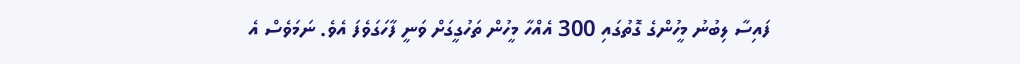ފައިސާ ލިބުނު މީހުންގެ ގޮތުގައި 300 އެއްހާ މީހުން ތަހުގީގަށް ވަނީ ފާހަގަވެފަ އެވެ. ނަމަވެސް އެ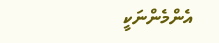އެންމެންނަކީ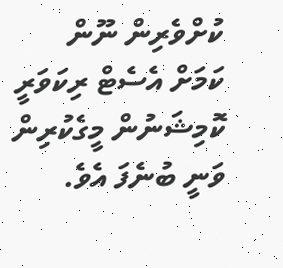ކުށްވެރިން ނޫން ކަމަށް އެސެޓް ރިކަވަރީ ކޮމިޝަނުން މީގެކުރިން ވަނީ ބުނެފަ އެވެ.